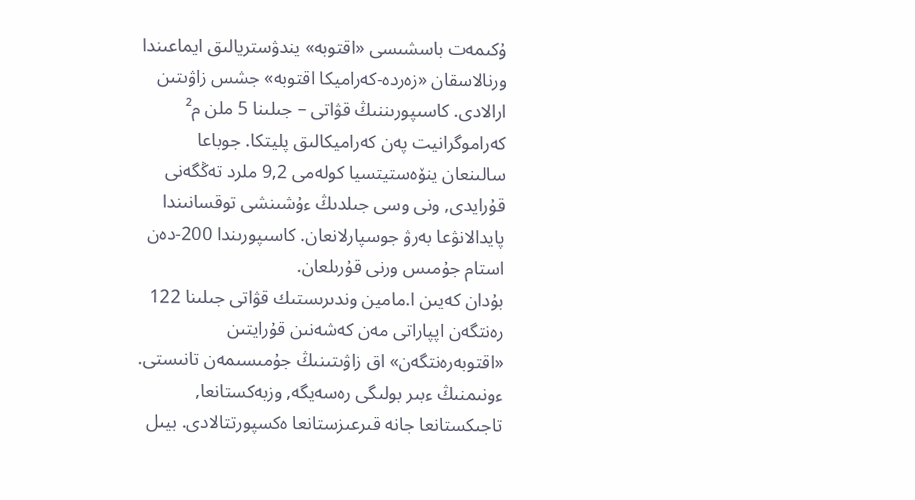ۇكىمەت باسشىسى «اقتوبە» يندۋستريالىق ايماعىندا ورنالاسقان «زەردە-كەراميكا اقتوبە» جشس زاۋىتىن ارالادى. كاسىپورىننىڭ قۋاتى – جىلىنا 5 ملن م² كەراموگرانيت پەن كەراميكالىق پليتكا. جوباعا سالىنعان ينۆەستيتسيا كولەمى 9,2 ملرد تەڭگەنى قۇرايدى, ونى وسى جىلدىڭ ءۇشىنشى توقسانىندا پايدالانۋعا بەرۋ جوسپارلانعان. كاسىپورىندا 200-دەن استام جۇمىس ورنى قۇرىلعان.
بۇدان كەيىن ا.مامين وندىرىستىك قۋاتى جىلىنا 122 رەنتگەن اپپاراتى مەن كەشەنىن قۇرايتىن «اقتوبەرەنتگەن» اق زاۋىتىنىڭ جۇمىسىمەن تانىستى. ءونىمنىڭ ءبىر بولىگى رەسەيگە, وزبەكستانعا, تاجىكستانعا جانە قىرعىزستانعا ەكسپورتتالادى. بيىل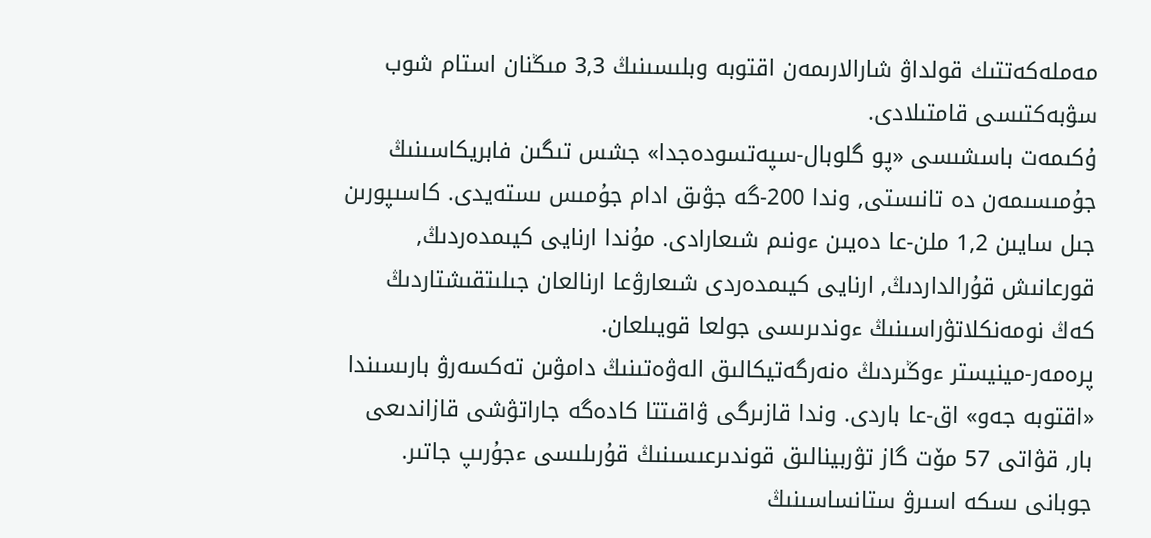مەملەكەتتىك قولداۋ شارالارىمەن اقتوبە وبلىسىنىڭ 3,3 مىڭنان استام شوب سۋبەكتىسى قامتىلادى.
ۇكىمەت باسشىسى «پو گلوبال-سپەتسودەجدا» جشس تىگىن فابريكاسىنىڭ جۇمىسىمەن دە تانىستى, وندا 200-گە جۋىق ادام جۇمىس ىستەيدى. كاسىپورىن جىل سايىن 1,2 ملن-عا دەيىن ءونىم شىعارادى. مۇندا ارنايى كيىمدەردىڭ, قورعانىش قۇرالداردىڭ, ارنايى كيىمدەردى شىعارۋعا ارنالعان جىلىتقىشتاردىڭ كەڭ نومەنكلاتۋراسىنىڭ ءوندىرىسى جولعا قويىلعان.
پرەمەر-مينيستر ءوڭىردىڭ ەنەرگەتيكالىق الەۋەتىنىڭ دامۋىن تەكسەرۋ بارىسىندا «اقتوبە جەو» اق-عا باردى. وندا قازىرگى ۋاقىتتا كادەگە جاراتۋشى قازاندىعى بار, قۋاتى 57 مۆت گاز تۋربينالىق قوندىرعىسىنىڭ قۇرىلىسى ءجۇرىپ جاتىر. جوبانى ىسكە اسىرۋ ستانساسىنىڭ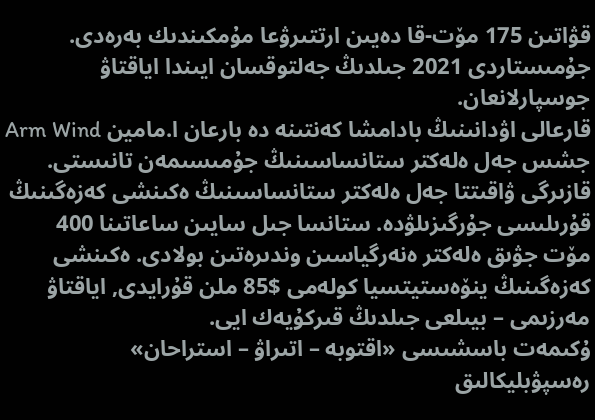قۋاتىن 175 مۆت-قا دەيىن ارتتىرۋعا مۇمكىندىك بەرەدى. جۇمىستاردى 2021 جىلدىڭ جەلتوقسان ايىندا اياقتاۋ جوسپارلانعان.
قارعالى اۋدانىنىڭ بادامشا كەنتىنە دە بارعان ا.مامين Arm Wind جشس جەل ەلەكتر ستانساسىنىڭ جۇمىسىمەن تانىستى. قازىرگى ۋاقىتتا جەل ەلەكتر ستانساسىنىڭ ەكىنشى كەزەگىنىڭ قۇرىلىسى جۇرگىزىلۋدە. ستانسا جىل سايىن ساعاتىنا 400 مۆت جۋىق ەلەكتر ەنەرگياسىن وندىرەتىن بولادى. ەكىنشى كەزەگىنىڭ ينۆەستيتسيا كولەمى $85 ملن قۇرايدى, اياقتاۋ مەرزىمى – بيىلعى جىلدىڭ قىركۇيەك ايى.
ۇكىمەت باسشىسى «اقتوبە – اتىراۋ – استراحان» رەسپۋبليكالىق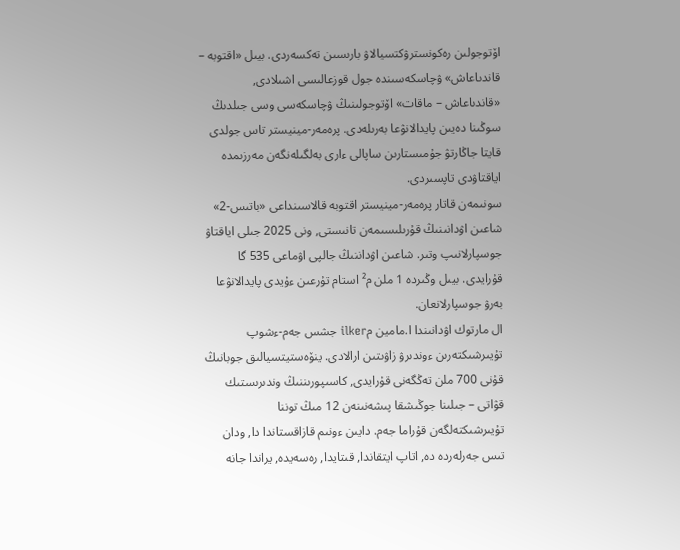اۆتوجولىن رەكونسترۋكتسيالاۋ بارىسىن تەكسەردى. بيىل «اقتوبە – قاندىاعاش» ۋچاسكەسىندە جول قوزعالىسى اشىلادى, «قاندىاعاش – ماقات» اۆتوجولىنىڭ ۋچاسكەسى وسى جىلدىڭ سوڭىنا دەيىن پايدالانۋعا بەرىلەدى. پرەمەر-مينيستر تاس جولدى قايتا جاڭارتۋ جۇمىستارىن ساپالى ءارى بەلگىلەنگەن مەرزىمدە اياقتاۋدى تاپسىردى.
سونىمەن قاتار پرەمەر-مينيستر اقتوبە قالاسىنداعى «باتىس-2» شاعىن اۋدانىنىڭ قۇرىلىسىمەن تانىستى, ونى 2025 جىلى اياقتاۋ جوسپارلانىپ وتىر. شاعىن اۋداننىڭ جالپى اۋماعى 535 گا قۇرايدى. بيىل وڭىردە 1 ملن م² استام تۇرعىن ءۇيدى پايدالانۋعا بەرۋ جوسپارلانعان.
ال مارتوك اۋدانىندا ا.مامين مilker جشس جەم-ءشوپ تۇيىرشىكتەرىن ءوندىرۋ زاۋىتىن ارالادى. ينۆەستيتسيالىق جوبانىڭ قۇنى 700 ملن تەڭگەنى قۇرايدى, كاسىپورىننىڭ وندىرىستىك قۋاتى – جىلىنا جوڭىشقا پىشەنىنەن 12 مىڭ توننا تۇيىرشىكتەلگەن قۇراما جەم. دايىن ءونىم قازاقستاندا دا, ودان تىس جەرلەردە دە, اتاپ ايتقاندا, قىتايدا, رەسەيدە, يراندا جانە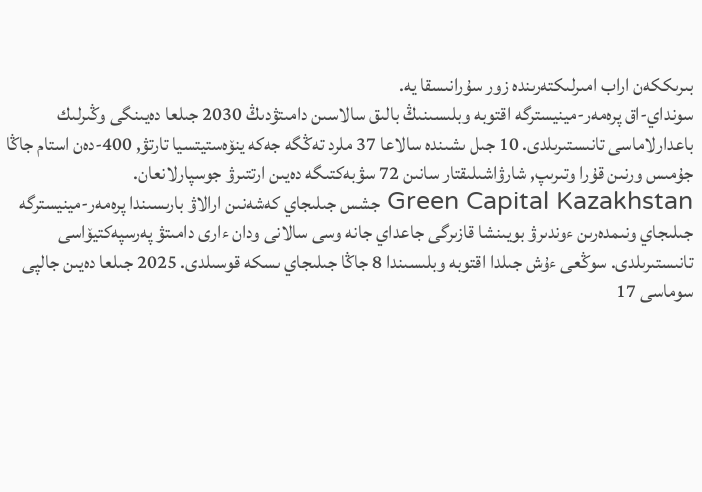بىرىككەن اراب امىرلىكتەرىندە زور سۇرانىسقا يە.
سونداي-اق پرەمەر-مينيسترگە اقتوبە وبلىسىنىڭ بالىق سالاسىن دامىتۋدىڭ 2030 جىلعا دەيىنگى وڭىرلىك باعدارلاماسى تانىستىرىلدى. 10 جىل ىشىندە سالاعا 37 ملرد تەڭگە جەكە ينۆەستيتسيا تارتۋ, 400-دەن استام جاڭا جۇمىس ورنىن قۇرا وتىرىپ, شارۋاشىلىقتار سانىن 72 سۋبەكتىگە دەيىن ارتتىرۋ جوسپارلانعان.
Green Capital Kazakhstan جشس جىلىجاي كەشەنىن ارالاۋ بارىسىندا پرەمەر-مينيسترگە جىلىجاي ونىمدەرىن ءوندىرۋ بويىنشا قازىرگى جاعداي جانە وسى سالانى ودان ءارى دامىتۋ پەرسپەكتيۆاسى تانىستىرىلدى. سوڭعى ءۇش جىلدا اقتوبە وبلىسىندا 8 جاڭا جىلىجاي ىسكە قوسىلدى. 2025 جىلعا دەيىن جالپى سوماسى 17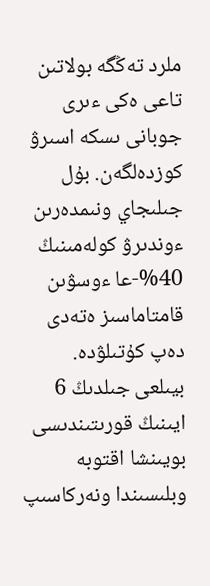ملرد تەڭگە بولاتىن تاعى ەكى ءىرى جوبانى ىسكە اسىرۋ كوزدەلگەن. بۇل جىلىجاي ونىمدەرىن ءوندىرۋ كولەمىنىڭ 40%-عا ءوسۋىن قامتاماسىز ەتەدى دەپ كۇتىلۋدە.
بيىلعى جىلدىڭ 6 ايىنىڭ قورىتىندىسى بويىنشا اقتوبە وبلىسىندا ونەركاسىپ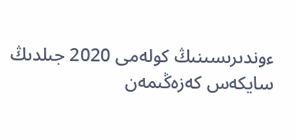ءوندىرىسىنىڭ كولەمى 2020 جىلدىڭ سايكەس كەزەڭىمەن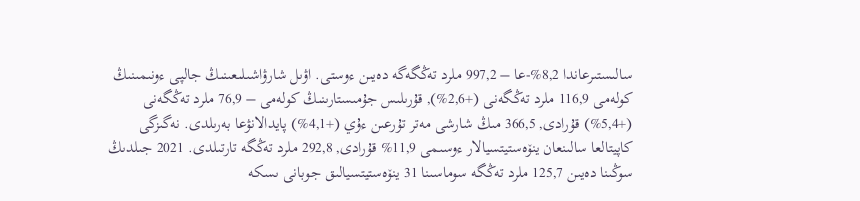سالىستىرعاندا 8,2%-عا – 997,2 ملرد تەڭگەگە دەيىن ءوستى. اۋىل شارۋاشىلىعىنىڭ جالپى ءونىمىنىڭ كولەمى 116,9 ملرد تەڭگەنى (+2,6%), قۇرىلىس جۇمىستارىنىڭ كولەمى – 76,9 ملرد تەڭگەنى (+5,4%) قۇرادى, 366,5 مىڭ شارشى مەتر تۇرعىن ءۇي (+4,1%) پايدالانۋعا بەرىلدى. نەگىزگى كاپيتالعا سالىنعان ينۆەستيتسيالار ءوسىمى 11,9% قۇرادى, 292,8 ملرد تەڭگە تارتىلدى. 2021 جىلدىڭ سوڭىنا دەيىن 125,7 ملرد تەڭگە سوماسىنا 31 ينۆەستيتسيالىق جوبانى ىسكە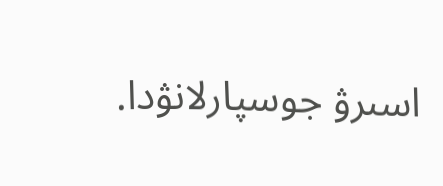اسىرۋ جوسپارلانۋدا.